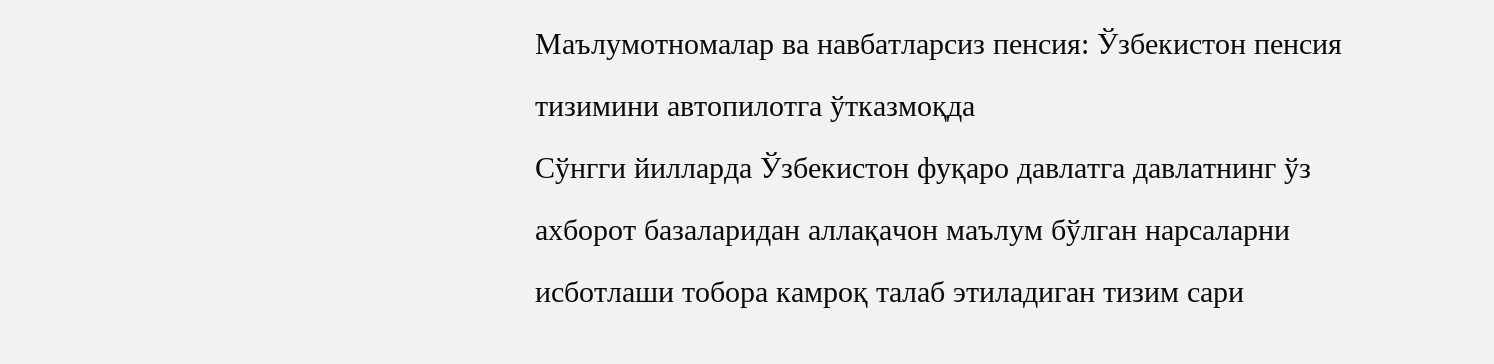Маълумотномалар ва навбатларсиз пенсия: Ўзбекистон пенсия тизимини автопилотга ўтказмоқда
Сўнгги йилларда Ўзбекистон фуқаро давлатга давлатнинг ўз ахборот базаларидан аллақачон маълум бўлган нарсаларни исботлаши тобора камроқ талаб этиладиган тизим сари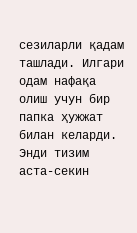сезиларли қадам ташлади. Илгари одам нафақа олиш учун бир папка ҳужжат билан келарди. Энди тизим аста-секин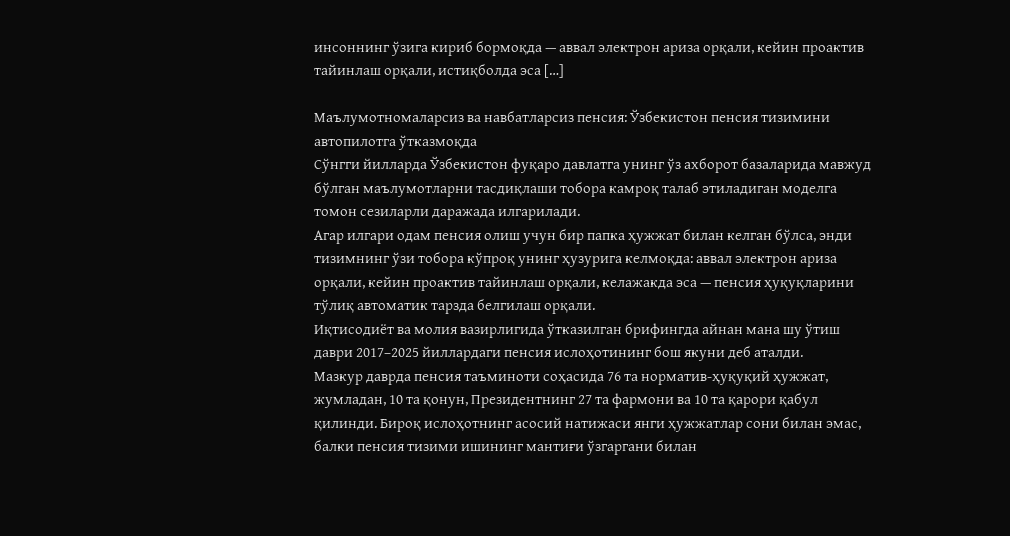инсоннинг ўзига кириб бормоқда — аввал электрон ариза орқали, кейин проактив тайинлаш орқали, истиқболда эса […]

Маълумотномаларсиз ва навбатларсиз пенсия: Ўзбекистон пенсия тизимини автопилотга ўтказмоқда
Сўнгги йилларда Ўзбекистон фуқаро давлатга унинг ўз ахборот базаларида мавжуд бўлган маълумотларни тасдиқлаши тобора камроқ талаб этиладиган моделга томон сезиларли даражада илгарилади.
Агар илгари одам пенсия олиш учун бир папка ҳужжат билан келган бўлса, энди тизимнинг ўзи тобора кўпроқ унинг ҳузурига келмоқда: аввал электрон ариза орқали, кейин проактив тайинлаш орқали, келажакда эса — пенсия ҳуқуқларини тўлиқ автоматик тарзда белгилаш орқали.
Иқтисодиёт ва молия вазирлигида ўтказилган брифингда айнан мана шу ўтиш даври 2017–2025 йиллардаги пенсия ислоҳотининг бош якуни деб аталди.
Мазкур даврда пенсия таъминоти соҳасида 76 та норматив-ҳуқуқий ҳужжат, жумладан, 10 та қонун, Президентнинг 27 та фармони ва 10 та қарори қабул қилинди. Бироқ ислоҳотнинг асосий натижаси янги ҳужжатлар сони билан эмас, балки пенсия тизими ишининг мантиғи ўзгаргани билан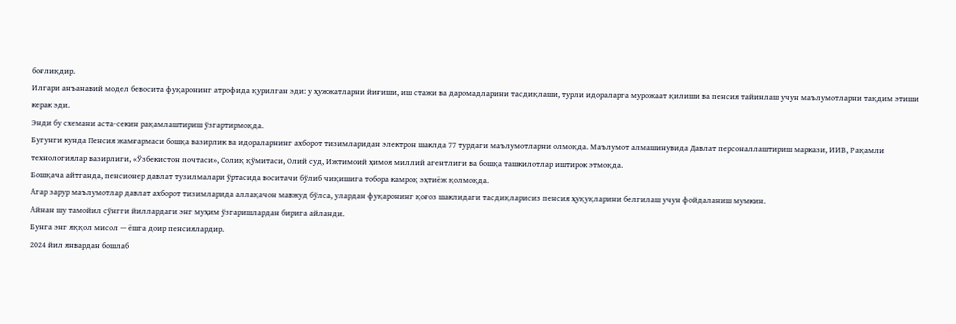боғлиқдир.
Илгари анъанавий модел бевосита фуқаронинг атрофида қурилган эди: у ҳужжатларни йиғиши, иш стажи ва даромадларини тасдиқлаши, турли идораларга мурожаат қилиши ва пенсия тайинлаш учун маълумотларни тақдим этиши керак эди.
Энди бу схемани аста-секин рақамлаштириш ўзгартирмоқда.
Бугунги кунда Пенсия жамғармаси бошқа вазирлик ва идораларнинг ахборот тизимларидан электрон шаклда 77 турдаги маълумотларни олмоқда. Маълумот алмашинувида Давлат персоналлаштириш маркази, ИИВ, Рақамли технологиялар вазирлиги, «Ўзбекистон почтаси», Солиқ қўмитаси, Олий суд, Ижтимоий ҳимоя миллий агентлиги ва бошқа ташкилотлар иштирок этмоқда.
Бошқача айтганда, пенсионер давлат тузилмалари ўртасида воситачи бўлиб чиқишига тобора камроқ эҳтиёж қолмоқда.
Агар зарур маълумотлар давлат ахборот тизимларида аллақачон мавжуд бўлса, улардан фуқаронинг қоғоз шаклидаги тасдиқларисиз пенсия ҳуқуқларини белгилаш учун фойдаланиш мумкин.
Айнан шу тамойил сўнгги йиллардаги энг муҳим ўзгаришлардан бирига айланди.
Бунга энг яққол мисол — ёшга доир пенсиялардир.
2024 йил январдан бошлаб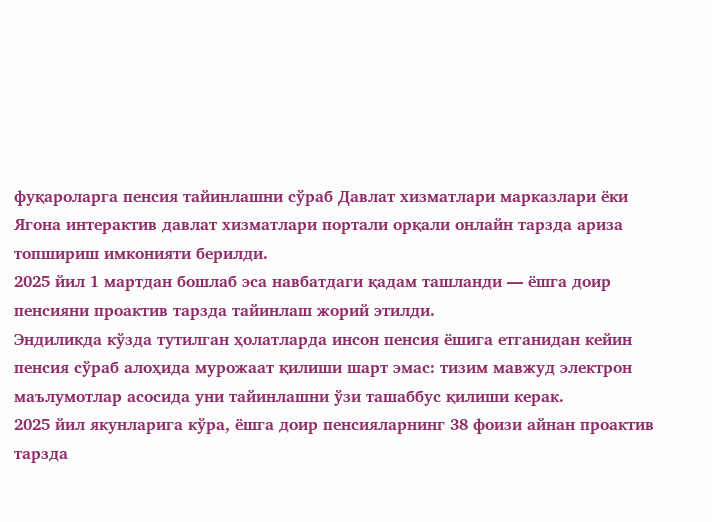фуқароларга пенсия тайинлашни сўраб Давлат хизматлари марказлари ёки Ягона интерактив давлат хизматлари портали орқали онлайн тарзда ариза топшириш имконияти берилди.
2025 йил 1 мартдан бошлаб эса навбатдаги қадам ташланди — ёшга доир пенсияни проактив тарзда тайинлаш жорий этилди.
Эндиликда кўзда тутилган ҳолатларда инсон пенсия ёшига етганидан кейин пенсия сўраб алоҳида мурожаат қилиши шарт эмас: тизим мавжуд электрон маълумотлар асосида уни тайинлашни ўзи ташаббус қилиши керак.
2025 йил якунларига кўра, ёшга доир пенсияларнинг 38 фоизи айнан проактив тарзда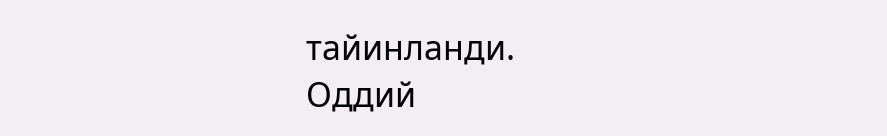тайинланди.
Оддий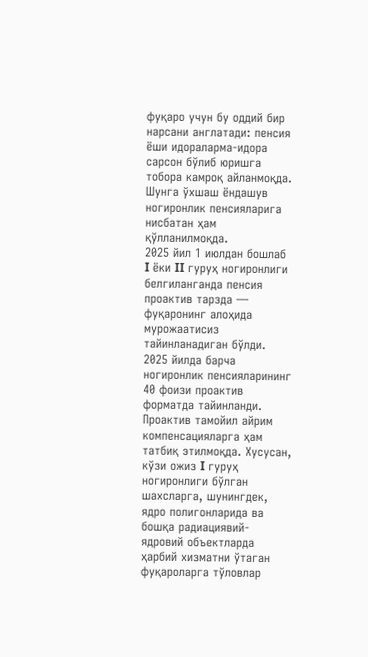фуқаро учун бу оддий бир нарсани англатади: пенсия ёши идораларма-идора сарсон бўлиб юришга тобора камроқ айланмоқда.
Шунга ўхшаш ёндашув ногиронлик пенсияларига нисбатан ҳам қўлланилмоқда.
2025 йил 1 июлдан бошлаб I ёки II гуруҳ ногиронлиги белгиланганда пенсия проактив тарзда — фуқаронинг алоҳида мурожаатисиз тайинланадиган бўлди.
2025 йилда барча ногиронлик пенсияларининг 40 фоизи проактив форматда тайинланди.
Проактив тамойил айрим компенсацияларга ҳам татбиқ этилмоқда. Хусусан, кўзи ожиз I гуруҳ ногиронлиги бўлган шахсларга, шунингдек, ядро полигонларида ва бошқа радиациявий-ядровий объектларда ҳарбий хизматни ўтаган фуқароларга тўловлар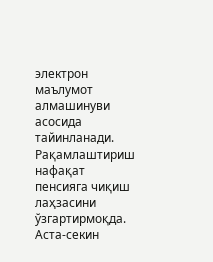электрон маълумот алмашинуви асосида тайинланади.
Рақамлаштириш нафақат пенсияга чиқиш лаҳзасини ўзгартирмоқда.
Аста-секин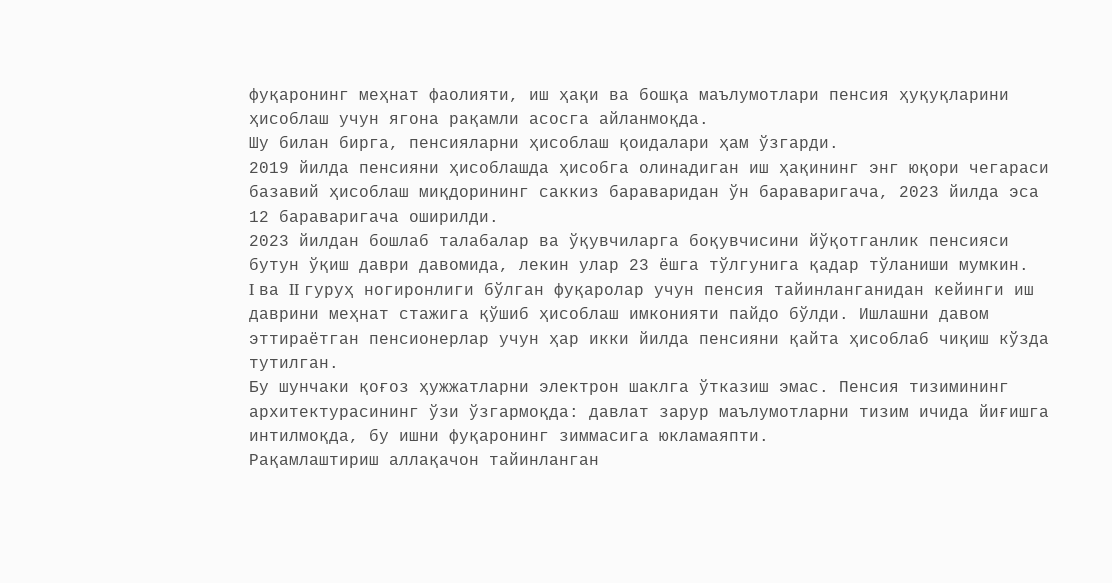фуқаронинг меҳнат фаолияти, иш ҳақи ва бошқа маълумотлари пенсия ҳуқуқларини ҳисоблаш учун ягона рақамли асосга айланмоқда.
Шу билан бирга, пенсияларни ҳисоблаш қоидалари ҳам ўзгарди.
2019 йилда пенсияни ҳисоблашда ҳисобга олинадиган иш ҳақининг энг юқори чегараси базавий ҳисоблаш миқдорининг саккиз бараваридан ўн бараваригача, 2023 йилда эса 12 бараваригача оширилди.
2023 йилдан бошлаб талабалар ва ўқувчиларга боқувчисини йўқотганлик пенсияси бутун ўқиш даври давомида, лекин улар 23 ёшга тўлгунига қадар тўланиши мумкин.
I ва II гуруҳ ногиронлиги бўлган фуқаролар учун пенсия тайинланганидан кейинги иш даврини меҳнат стажига қўшиб ҳисоблаш имконияти пайдо бўлди. Ишлашни давом эттираётган пенсионерлар учун ҳар икки йилда пенсияни қайта ҳисоблаб чиқиш кўзда тутилган.
Бу шунчаки қоғоз ҳужжатларни электрон шаклга ўтказиш эмас. Пенсия тизимининг архитектурасининг ўзи ўзгармоқда: давлат зарур маълумотларни тизим ичида йиғишга интилмоқда, бу ишни фуқаронинг зиммасига юкламаяпти.
Рақамлаштириш аллақачон тайинланган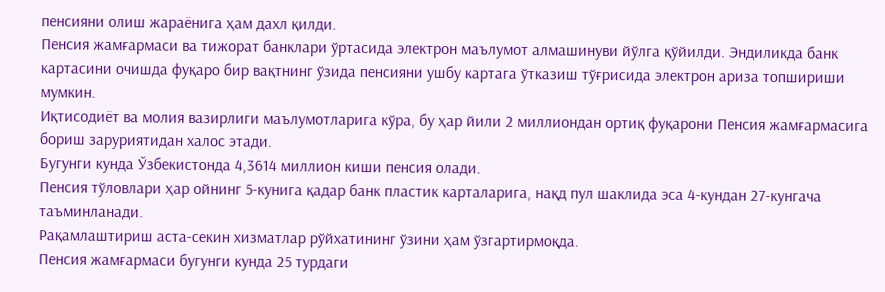пенсияни олиш жараёнига ҳам дахл қилди.
Пенсия жамғармаси ва тижорат банклари ўртасида электрон маълумот алмашинуви йўлга қўйилди. Эндиликда банк картасини очишда фуқаро бир вақтнинг ўзида пенсияни ушбу картага ўтказиш тўғрисида электрон ариза топшириши мумкин.
Иқтисодиёт ва молия вазирлиги маълумотларига кўра, бу ҳар йили 2 миллиондан ортиқ фуқарони Пенсия жамғармасига бориш заруриятидан халос этади.
Бугунги кунда Ўзбекистонда 4,3614 миллион киши пенсия олади.
Пенсия тўловлари ҳар ойнинг 5-кунига қадар банк пластик карталарига, нақд пул шаклида эса 4-кундан 27-кунгача таъминланади.
Рақамлаштириш аста-секин хизматлар рўйхатининг ўзини ҳам ўзгартирмоқда.
Пенсия жамғармаси бугунги кунда 25 турдаги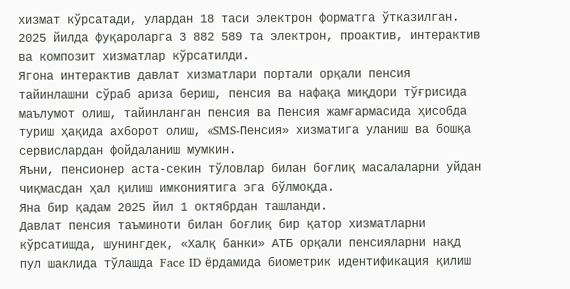хизмат кўрсатади, улардан 18 таси электрон форматга ўтказилган.
2025 йилда фуқароларга 3 882 589 та электрон, проактив, интерактив ва композит хизматлар кўрсатилди.
Ягона интерактив давлат хизматлари портали орқали пенсия тайинлашни сўраб ариза бериш, пенсия ва нафақа миқдори тўғрисида маълумот олиш, тайинланган пенсия ва Пенсия жамғармасида ҳисобда туриш ҳақида ахборот олиш, «SMS-Пенсия» хизматига уланиш ва бошқа сервислардан фойдаланиш мумкин.
Яъни, пенсионер аста-секин тўловлар билан боғлиқ масалаларни уйдан чиқмасдан ҳал қилиш имкониятига эга бўлмоқда.
Яна бир қадам 2025 йил 1 октябрдан ташланди.
Давлат пенсия таъминоти билан боғлиқ бир қатор хизматларни кўрсатишда, шунингдек, «Халқ банки» АТБ орқали пенсияларни нақд пул шаклида тўлашда Face ID ёрдамида биометрик идентификация қилиш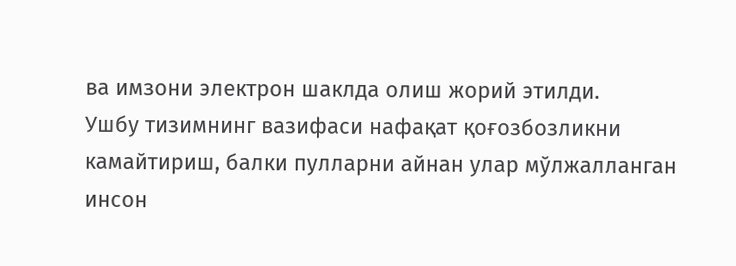ва имзони электрон шаклда олиш жорий этилди.
Ушбу тизимнинг вазифаси нафақат қоғозбозликни камайтириш, балки пулларни айнан улар мўлжалланган инсон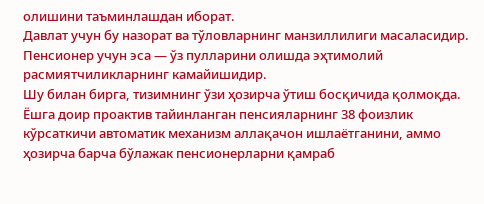олишини таъминлашдан иборат.
Давлат учун бу назорат ва тўловларнинг манзиллилиги масаласидир. Пенсионер учун эса — ўз пулларини олишда эҳтимолий расмиятчиликларнинг камайишидир.
Шу билан бирга, тизимнинг ўзи ҳозирча ўтиш босқичида қолмоқда.
Ёшга доир проактив тайинланган пенсияларнинг 38 фоизлик кўрсаткичи автоматик механизм аллақачон ишлаётганини, аммо ҳозирча барча бўлажак пенсионерларни қамраб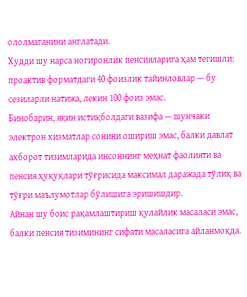ололмаганини англатади.
Худди шу нарса ногиронлик пенсияларига ҳам тегишли: проактив форматдаги 40 фоизлик тайинловлар — бу сезиларли натижа, лекин 100 фоиз эмас.
Бинобарин, яқин истиқболдаги вазифа — шунчаки электрон хизматлар сонини ошириш эмас, балки давлат ахборот тизимларида инсоннинг меҳнат фаолияти ва пенсия ҳуқуқлари тўғрисида максимал даражада тўлиқ ва тўғри маълумотлар бўлишига эришишдир.
Айнан шу боис рақамлаштириш қулайлик масаласи эмас, балки пенсия тизимининг сифати масаласига айланмоқда.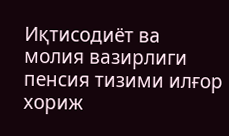Иқтисодиёт ва молия вазирлиги пенсия тизими илғор хориж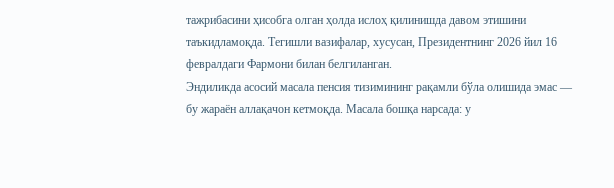тажрибасини ҳисобга олган ҳолда ислоҳ қилинишда давом этишини таъкидламоқда. Тегишли вазифалар, хусусан, Президентнинг 2026 йил 16 февралдаги Фармони билан белгиланган.
Эндиликда асосий масала пенсия тизимининг рақамли бўла олишида эмас — бу жараён аллақачон кетмоқда. Масала бошқа нарсада: у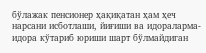бўлажак пенсионер ҳақиқатан ҳам ҳеч нарсани исботлаши, йиғиши ва идораларма-идора кўтариб юриши шарт бўлмайдиган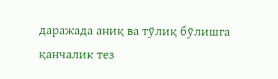даражада аниқ ва тўлиқ бўлишга қанчалик тез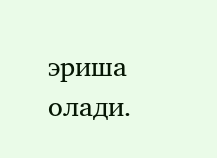эриша олади.